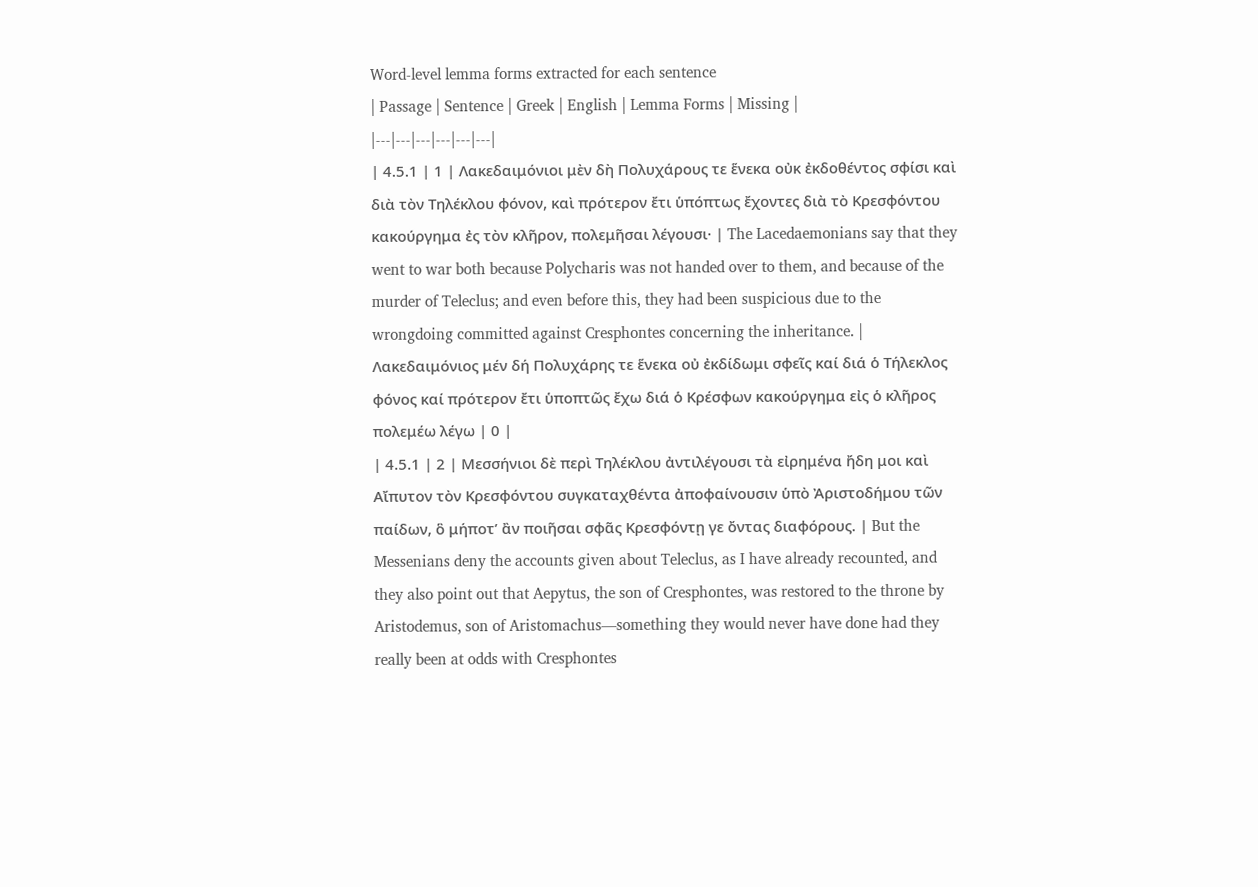Word-level lemma forms extracted for each sentence
| Passage | Sentence | Greek | English | Lemma Forms | Missing |
|---|---|---|---|---|---|
| 4.5.1 | 1 | Λακεδαιμόνιοι μὲν δὴ Πολυχάρους τε ἕνεκα οὐκ ἐκδοθέντος σφίσι καὶ διὰ τὸν Τηλέκλου φόνον, καὶ πρότερον ἔτι ὑπόπτως ἔχοντες διὰ τὸ Κρεσφόντου κακούργημα ἐς τὸν κλῆρον, πολεμῆσαι λέγουσι· | The Lacedaemonians say that they went to war both because Polycharis was not handed over to them, and because of the murder of Teleclus; and even before this, they had been suspicious due to the wrongdoing committed against Cresphontes concerning the inheritance. | Λακεδαιμόνιος μέν δή Πολυχάρης τε ἕνεκα οὐ ἐκδίδωμι σφεῖς καί διά ὁ Τήλεκλος φόνος καί πρότερον ἔτι ὑποπτῶς ἔχω διά ὁ Κρέσφων κακούργημα εἰς ὁ κλῆρος πολεμέω λέγω | 0 |
| 4.5.1 | 2 | Μεσσήνιοι δὲ περὶ Τηλέκλου ἀντιλέγουσι τὰ εἰρημένα ἤδη μοι καὶ Αἴπυτον τὸν Κρεσφόντου συγκαταχθέντα ἀποφαίνουσιν ὑπὸ Ἀριστοδήμου τῶν παίδων, ὃ μήποτʼ ἂν ποιῆσαι σφᾶς Κρεσφόντῃ γε ὄντας διαφόρους. | But the Messenians deny the accounts given about Teleclus, as I have already recounted, and they also point out that Aepytus, the son of Cresphontes, was restored to the throne by Aristodemus, son of Aristomachus—something they would never have done had they really been at odds with Cresphontes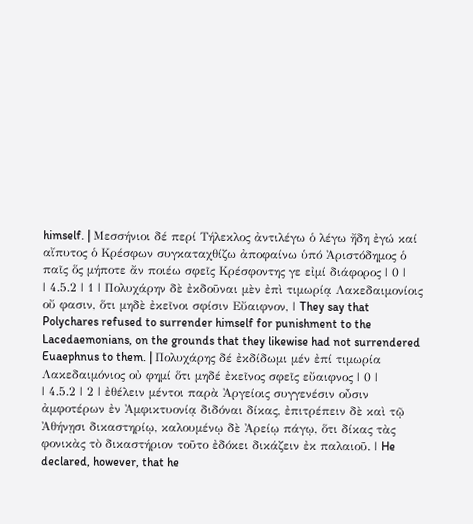himself. | Μεσσήνιοι δέ περί Τήλεκλος ἀντιλέγω ὁ λέγω ἤδη ἐγώ καί αἴπυτος ὁ Κρέσφων συγκαταχθίζω ἀποφαίνω ὑπό Ἀριστόδημος ὁ παῖς ὅς μήποτε ἄν ποιέω σφεῖς Κρέσφοντης γε εἰμί διάφορος | 0 |
| 4.5.2 | 1 | Πολυχάρην δὲ ἐκδοῦναι μὲν ἐπὶ τιμωρίᾳ Λακεδαιμονίοις οὔ φασιν, ὅτι μηδὲ ἐκεῖνοι σφίσιν Εὔαιφνον, | They say that Polychares refused to surrender himself for punishment to the Lacedaemonians, on the grounds that they likewise had not surrendered Euaephnus to them. | Πολυχάρης δέ ἐκδίδωμι μέν ἐπί τιμωρία Λακεδαιμόνιος οὐ φημί ὅτι μηδέ ἐκεῖνος σφεῖς εὔαιφνος | 0 |
| 4.5.2 | 2 | ἐθέλειν μέντοι παρὰ Ἀργείοις συγγενέσιν οὖσιν ἀμφοτέρων ἐν Ἀμφικτυονίᾳ διδόναι δίκας, ἐπιτρέπειν δὲ καὶ τῷ Ἀθήνῃσι δικαστηρίῳ, καλουμένῳ δὲ Ἀρείῳ πάγῳ, ὅτι δίκας τὰς φονικὰς τὸ δικαστήριον τοῦτο ἐδόκει δικάζειν ἐκ παλαιοῦ. | He declared, however, that he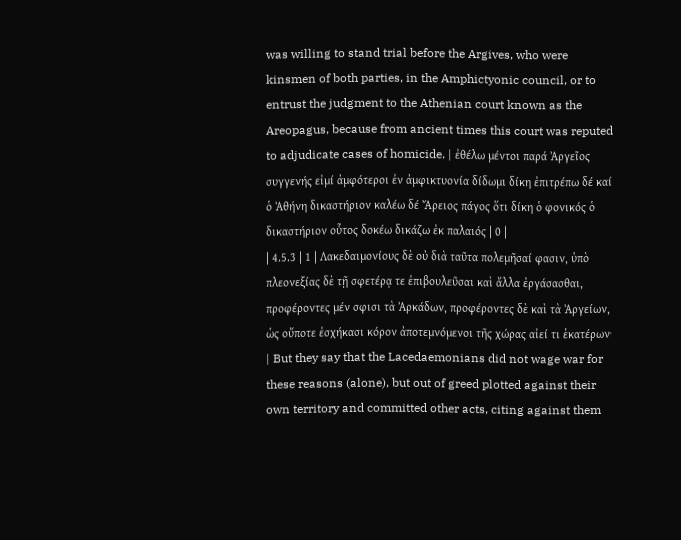was willing to stand trial before the Argives, who were kinsmen of both parties, in the Amphictyonic council, or to entrust the judgment to the Athenian court known as the Areopagus, because from ancient times this court was reputed to adjudicate cases of homicide. | ἐθέλω μέντοι παρά Ἀργεῖος συγγενής εἰμί ἀμφότεροι ἐν ἀμφικτυονία δίδωμι δίκη ἐπιτρέπω δέ καί ὁ Ἀθήνη δικαστήριον καλέω δέ Ἄρειος πάγος ὅτι δίκη ὁ φονικός ὁ δικαστήριον οὗτος δοκέω δικάζω ἐκ παλαιός | 0 |
| 4.5.3 | 1 | Λακεδαιμονίους δὲ οὐ διὰ ταῦτα πολεμῆσαί φασιν, ὑπὸ πλεονεξίας δὲ τῇ σφετέρᾳ τε ἐπιβουλεῦσαι καὶ ἄλλα ἐργάσασθαι, προφέροντες μέν σφισι τὰ Ἀρκάδων, προφέροντες δὲ καὶ τὰ Ἀργείων, ὡς οὔποτε ἐσχήκασι κόρον ἀποτεμνόμενοι τῆς χώρας αἰεί τι ἑκατέρων· | But they say that the Lacedaemonians did not wage war for these reasons (alone), but out of greed plotted against their own territory and committed other acts, citing against them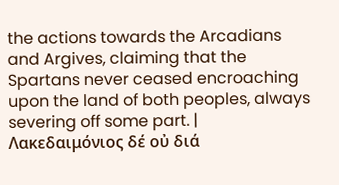the actions towards the Arcadians and Argives, claiming that the Spartans never ceased encroaching upon the land of both peoples, always severing off some part. | Λακεδαιμόνιος δέ οὐ διά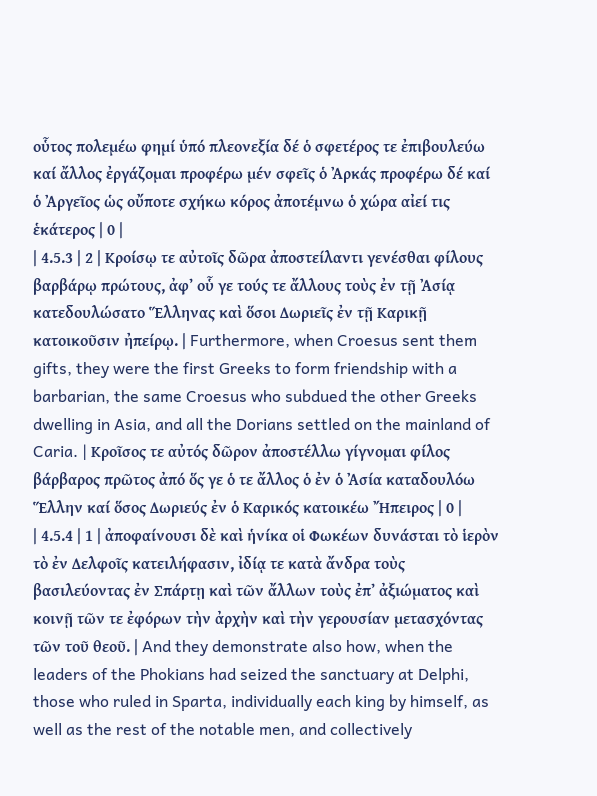οὗτος πολεμέω φημί ὑπό πλεονεξία δέ ὁ σφετέρος τε ἐπιβουλεύω καί ἄλλος ἐργάζομαι προφέρω μέν σφεῖς ὁ Ἀρκάς προφέρω δέ καί ὁ Ἀργεῖος ὡς οὔποτε σχήκω κόρος ἀποτέμνω ὁ χώρα αἰεί τις ἑκάτερος | 0 |
| 4.5.3 | 2 | Κροίσῳ τε αὐτοῖς δῶρα ἀποστείλαντι γενέσθαι φίλους βαρβάρῳ πρώτους, ἀφʼ οὗ γε τούς τε ἄλλους τοὺς ἐν τῇ Ἀσίᾳ κατεδουλώσατο Ἕλληνας καὶ ὅσοι Δωριεῖς ἐν τῇ Καρικῇ κατοικοῦσιν ἠπείρῳ. | Furthermore, when Croesus sent them gifts, they were the first Greeks to form friendship with a barbarian, the same Croesus who subdued the other Greeks dwelling in Asia, and all the Dorians settled on the mainland of Caria. | Κροῖσος τε αὐτός δῶρον ἀποστέλλω γίγνομαι φίλος βάρβαρος πρῶτος ἀπό ὅς γε ὁ τε ἄλλος ὁ ἐν ὁ Ἀσία καταδουλόω Ἕλλην καί ὅσος Δωριεύς ἐν ὁ Καρικός κατοικέω Ἤπειρος | 0 |
| 4.5.4 | 1 | ἀποφαίνουσι δὲ καὶ ἡνίκα οἱ Φωκέων δυνάσται τὸ ἱερὸν τὸ ἐν Δελφοῖς κατειλήφασιν, ἰδίᾳ τε κατὰ ἄνδρα τοὺς βασιλεύοντας ἐν Σπάρτῃ καὶ τῶν ἄλλων τοὺς ἐπʼ ἀξιώματος καὶ κοινῇ τῶν τε ἐφόρων τὴν ἀρχὴν καὶ τὴν γερουσίαν μετασχόντας τῶν τοῦ θεοῦ. | And they demonstrate also how, when the leaders of the Phokians had seized the sanctuary at Delphi, those who ruled in Sparta, individually each king by himself, as well as the rest of the notable men, and collectively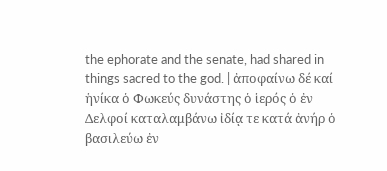the ephorate and the senate, had shared in things sacred to the god. | ἀποφαίνω δέ καί ἡνίκα ὁ Φωκεύς δυνάστης ὁ ἱερός ὁ ἐν Δελφοί καταλαμβάνω ἰδίᾳ τε κατά ἀνήρ ὁ βασιλεύω ἐν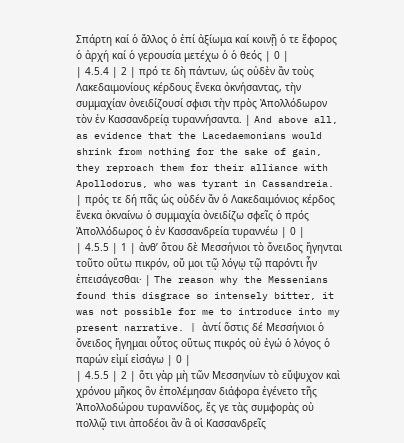Σπάρτη καί ὁ ἄλλος ὁ ἐπί ἀξίωμα καί κοινῇ ὁ τε ἔφορος ὁ ἀρχή καί ὁ γερουσία μετέχω ὁ ὁ θεός | 0 |
| 4.5.4 | 2 | πρό τε δὴ πάντων, ὡς οὐδὲν ἂν τοὺς Λακεδαιμονίους κέρδους ἕνεκα ὀκνήσαντας, τὴν συμμαχίαν ὀνειδίζουσί σφισι τὴν πρὸς Ἀπολλόδωρον τὸν ἐν Κασσανδρείᾳ τυραννήσαντα. | And above all, as evidence that the Lacedaemonians would shrink from nothing for the sake of gain, they reproach them for their alliance with Apollodorus, who was tyrant in Cassandreia. | πρός τε δή πᾶς ὡς οὐδέν ἄν ὁ Λακεδαιμόνιος κέρδος ἕνεκα ὀκναίνω ὁ συμμαχία ὀνειδίζω σφεῖς ὁ πρός Ἀπολλόδωρος ὁ ἐν Κασσανδρεία τυραννέω | 0 |
| 4.5.5 | 1 | ἀνθʼ ὅτου δὲ Μεσσήνιοι τὸ ὄνειδος ἥγηνται τοῦτο οὕτω πικρόν, οὔ μοι τῷ λόγῳ τῷ παρόντι ἦν ἐπεισάγεσθαι· | The reason why the Messenians found this disgrace so intensely bitter, it was not possible for me to introduce into my present narrative. | ἀντί ὅστις δέ Μεσσήνιοι ὁ ὄνειδος ἥγημαι οὗτος οὕτως πικρός οὐ ἐγώ ὁ λόγος ὁ παρών εἰμί εἰσάγω | 0 |
| 4.5.5 | 2 | ὅτι γὰρ μὴ τῶν Μεσσηνίων τὸ εὔψυχον καὶ χρόνου μῆκος ὃν ἐπολέμησαν διάφορα ἐγένετο τῆς Ἀπολλοδώρου τυραννίδος, ἔς γε τὰς συμφορὰς οὐ πολλῷ τινι ἀποδέοι ἂν ἃ οἱ Κασσανδρεῖς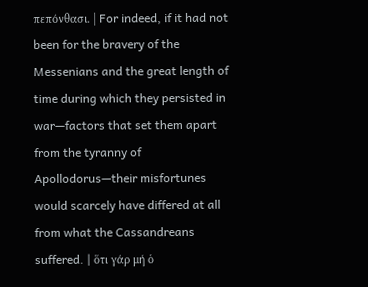πεπόνθασι. | For indeed, if it had not been for the bravery of the Messenians and the great length of time during which they persisted in war—factors that set them apart from the tyranny of Apollodorus—their misfortunes would scarcely have differed at all from what the Cassandreans suffered. | ὅτι γάρ μή ὁ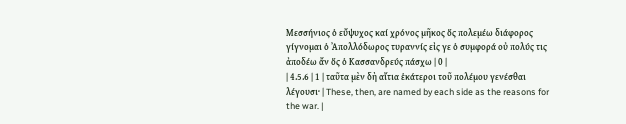Μεσσήνιος ὁ εὔψυχος καί χρόνος μῆκος ὅς πολεμέω διάφορος γίγνομαι ὁ Ἀπολλόδωρος τυραννίς εἰς γε ὁ συμφορά οὐ πολύς τις ἀποδέω ἄν ὅς ὁ Κασσανδρεύς πάσχω | 0 |
| 4.5.6 | 1 | ταῦτα μὲν δὴ αἴτια ἑκάτεροι τοῦ πολέμου γενέσθαι λέγουσι· | These, then, are named by each side as the reasons for the war. |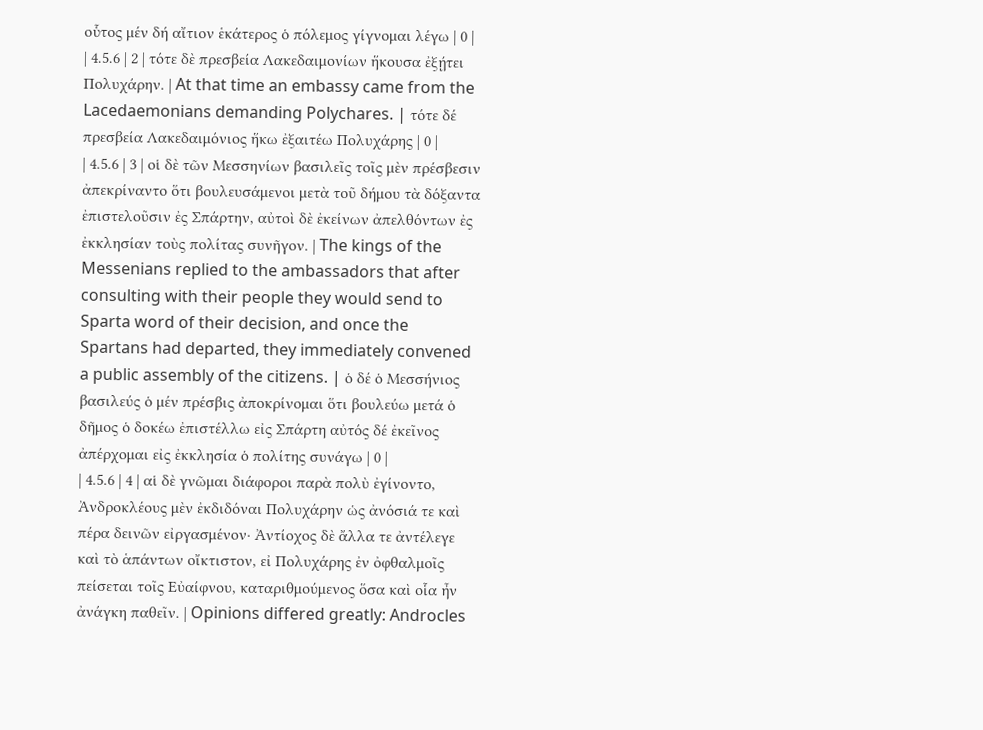οὗτος μέν δή αἴτιον ἑκάτερος ὁ πόλεμος γίγνομαι λέγω | 0 |
| 4.5.6 | 2 | τότε δὲ πρεσβεία Λακεδαιμονίων ἥκουσα ἐξῄτει Πολυχάρην. | At that time an embassy came from the Lacedaemonians demanding Polychares. | τότε δέ πρεσβεία Λακεδαιμόνιος ἥκω ἐξαιτέω Πολυχάρης | 0 |
| 4.5.6 | 3 | οἱ δὲ τῶν Μεσσηνίων βασιλεῖς τοῖς μὲν πρέσβεσιν ἀπεκρίναντο ὅτι βουλευσάμενοι μετὰ τοῦ δήμου τὰ δόξαντα ἐπιστελοῦσιν ἐς Σπάρτην, αὐτοὶ δὲ ἐκείνων ἀπελθόντων ἐς ἐκκλησίαν τοὺς πολίτας συνῆγον. | The kings of the Messenians replied to the ambassadors that after consulting with their people they would send to Sparta word of their decision, and once the Spartans had departed, they immediately convened a public assembly of the citizens. | ὁ δέ ὁ Μεσσήνιος βασιλεύς ὁ μέν πρέσβις ἀποκρίνομαι ὅτι βουλεύω μετά ὁ δῆμος ὁ δοκέω ἐπιστέλλω εἰς Σπάρτη αὐτός δέ ἐκεῖνος ἀπέρχομαι εἰς ἐκκλησία ὁ πολίτης συνάγω | 0 |
| 4.5.6 | 4 | αἱ δὲ γνῶμαι διάφοροι παρὰ πολὺ ἐγίνοντο, Ἀνδροκλέους μὲν ἐκδιδόναι Πολυχάρην ὡς ἀνόσιά τε καὶ πέρα δεινῶν εἰργασμένον· Ἀντίοχος δὲ ἄλλα τε ἀντέλεγε καὶ τὸ ἁπάντων οἴκτιστον, εἰ Πολυχάρης ἐν ὀφθαλμοῖς πείσεται τοῖς Εὐαίφνου, καταριθμούμενος ὅσα καὶ οἷα ἦν ἀνάγκη παθεῖν. | Opinions differed greatly: Androcles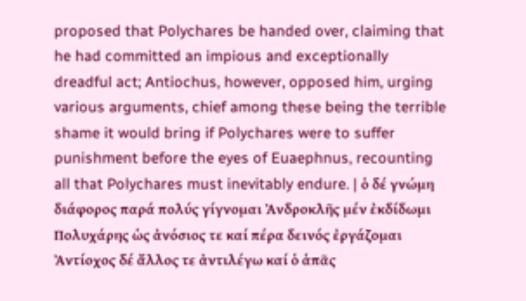proposed that Polychares be handed over, claiming that he had committed an impious and exceptionally dreadful act; Antiochus, however, opposed him, urging various arguments, chief among these being the terrible shame it would bring if Polychares were to suffer punishment before the eyes of Euaephnus, recounting all that Polychares must inevitably endure. | ὁ δέ γνώμη διάφορος παρά πολύς γίγνομαι Ἀνδροκλῆς μέν ἐκδίδωμι Πολυχάρης ὡς ἀνόσιος τε καί πέρα δεινός ἐργάζομαι Ἀντίοχος δέ ἄλλος τε ἀντιλέγω καί ὁ ἁπᾶς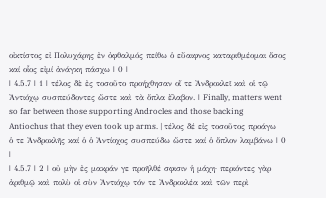οἰκτίστος εἰ Πολυχάρης ἐν ὀφθαλμός πείθω ὁ εὔαιφνος καταριθμέομαι ὅσος καί οἷος εἰμί ἀνάγκη πάσχω | 0 |
| 4.5.7 | 1 | τέλος δὲ ἐς τοσοῦτο προήχθησαν οἵ τε Ἀνδροκλεῖ καὶ οἱ τῷ Ἀντιόχῳ συσπεύδοντες ὥστε καὶ τὰ ὅπλα ἔλαβον. | Finally, matters went so far between those supporting Androcles and those backing Antiochus that they even took up arms. | τέλος δέ εἰς τοσοῦτος προάγω ὁ τε Ἀνδροκλῆς καί ὁ ὁ Ἀντίοχος συσπεύδω ὥστε καί ὁ ὅπλον λαμβάνω | 0 |
| 4.5.7 | 2 | οὐ μὴν ἐς μακράν γε προῆλθέ σφισιν ἡ μάχη· περιόντες γὰρ ἀριθμῷ καὶ πολὺ οἱ σὺν Ἀντιόχῳ τόν τε Ἀνδροκλέα καὶ τῶν περὶ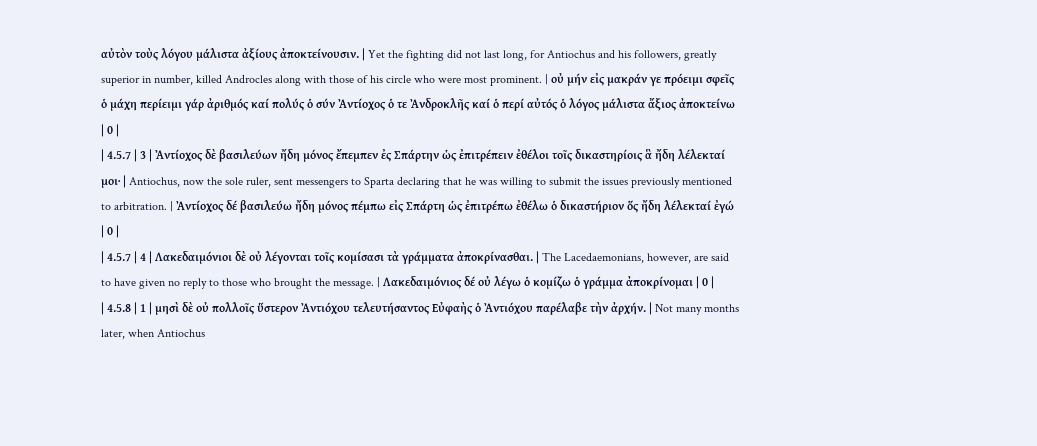αὐτὸν τοὺς λόγου μάλιστα ἀξίους ἀποκτείνουσιν. | Yet the fighting did not last long, for Antiochus and his followers, greatly superior in number, killed Androcles along with those of his circle who were most prominent. | οὐ μήν εἰς μακράν γε πρόειμι σφεῖς ὁ μάχη περίειμι γάρ ἀριθμός καί πολύς ὁ σύν Ἀντίοχος ὁ τε Ἀνδροκλῆς καί ὁ περί αὐτός ὁ λόγος μάλιστα ἄξιος ἀποκτείνω | 0 |
| 4.5.7 | 3 | Ἀντίοχος δὲ βασιλεύων ἤδη μόνος ἔπεμπεν ἐς Σπάρτην ὡς ἐπιτρέπειν ἐθέλοι τοῖς δικαστηρίοις ἃ ἤδη λέλεκταί μοι· | Antiochus, now the sole ruler, sent messengers to Sparta declaring that he was willing to submit the issues previously mentioned to arbitration. | Ἀντίοχος δέ βασιλεύω ἤδη μόνος πέμπω εἰς Σπάρτη ὡς ἐπιτρέπω ἐθέλω ὁ δικαστήριον ὅς ἤδη λέλεκταί ἐγώ | 0 |
| 4.5.7 | 4 | Λακεδαιμόνιοι δὲ οὐ λέγονται τοῖς κομίσασι τὰ γράμματα ἀποκρίνασθαι. | The Lacedaemonians, however, are said to have given no reply to those who brought the message. | Λακεδαιμόνιος δέ οὐ λέγω ὁ κομίζω ὁ γράμμα ἀποκρίνομαι | 0 |
| 4.5.8 | 1 | μησὶ δὲ οὐ πολλοῖς ὕστερον Ἀντιόχου τελευτήσαντος Εὐφαὴς ὁ Ἀντιόχου παρέλαβε τὴν ἀρχήν. | Not many months later, when Antiochus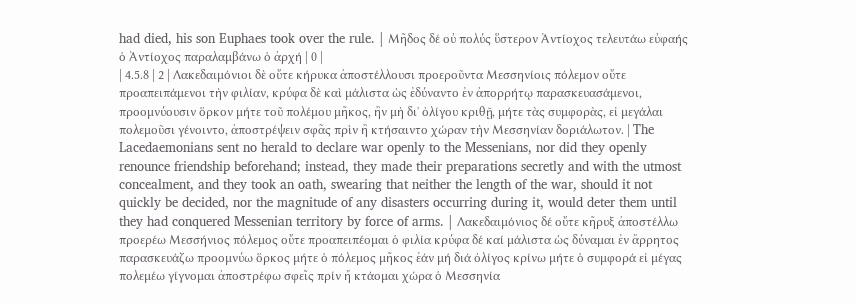had died, his son Euphaes took over the rule. | Μῆδος δέ οὐ πολύς ὕστερον Ἀντίοχος τελευτάω εὐφαής ὁ Ἀντίοχος παραλαμβάνω ὁ ἀρχή | 0 |
| 4.5.8 | 2 | Λακεδαιμόνιοι δὲ οὔτε κήρυκα ἀποστέλλουσι προεροῦντα Μεσσηνίοις πόλεμον οὔτε προαπειπάμενοι τὴν φιλίαν, κρύφα δὲ καὶ μάλιστα ὡς ἐδύναντο ἐν ἀπορρήτῳ παρασκευασάμενοι, προομνύουσιν ὅρκον μήτε τοῦ πολέμου μῆκος, ἢν μὴ διʼ ὀλίγου κριθῇ, μήτε τὰς συμφορὰς, εἰ μεγάλαι πολεμοῦσι γένοιντο, ἀποστρέψειν σφᾶς πρὶν ἢ κτήσαιντο χώραν τὴν Μεσσηνίαν δοριάλωτον. | The Lacedaemonians sent no herald to declare war openly to the Messenians, nor did they openly renounce friendship beforehand; instead, they made their preparations secretly and with the utmost concealment, and they took an oath, swearing that neither the length of the war, should it not quickly be decided, nor the magnitude of any disasters occurring during it, would deter them until they had conquered Messenian territory by force of arms. | Λακεδαιμόνιος δέ οὔτε κῆρυξ ἀποστέλλω προερέω Μεσσήνιος πόλεμος οὔτε προαπειπέομαι ὁ φιλία κρύφα δέ καί μάλιστα ὡς δύναμαι ἐν ἄρρητος παρασκευάζω προομνύω ὅρκος μήτε ὁ πόλεμος μῆκος ἐάν μή διά ὀλίγος κρίνω μήτε ὁ συμφορά εἰ μέγας πολεμέω γίγνομαι ἀποστρέφω σφεῖς πρίν ἤ κτάομαι χώρα ὁ Μεσσηνία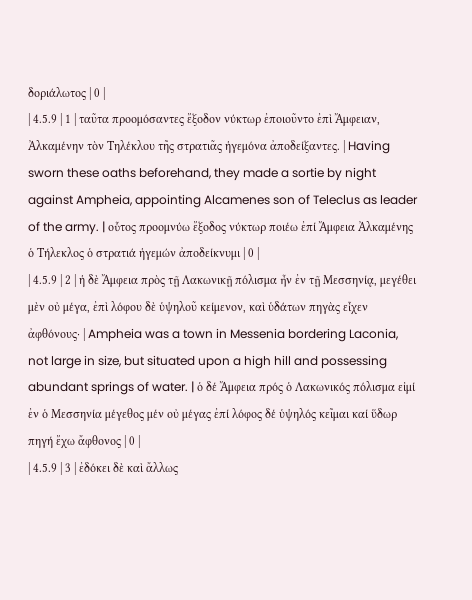δοριάλωτος | 0 |
| 4.5.9 | 1 | ταῦτα προομόσαντες ἔξοδον νύκτωρ ἐποιοῦντο ἐπὶ Ἄμφειαν, Ἀλκαμένην τὸν Τηλέκλου τῆς στρατιᾶς ἡγεμόνα ἀποδείξαντες. | Having sworn these oaths beforehand, they made a sortie by night against Ampheia, appointing Alcamenes son of Teleclus as leader of the army. | οὗτος προομνύω ἔξοδος νύκτωρ ποιέω ἐπί Ἄμφεια Ἀλκαμένης ὁ Τήλεκλος ὁ στρατιά ἡγεμών ἀποδείκνυμι | 0 |
| 4.5.9 | 2 | ἡ δὲ Ἄμφεια πρὸς τῇ Λακωνικῇ πόλισμα ἦν ἐν τῇ Μεσσηνίᾳ, μεγέθει μὲν οὐ μέγα, ἐπὶ λόφου δὲ ὑψηλοῦ κείμενον, καὶ ὑδάτων πηγὰς εἶχεν ἀφθόνους· | Ampheia was a town in Messenia bordering Laconia, not large in size, but situated upon a high hill and possessing abundant springs of water. | ὁ δέ Ἄμφεια πρός ὁ Λακωνικός πόλισμα εἰμί ἐν ὁ Μεσσηνία μέγεθος μέν οὐ μέγας ἐπί λόφος δέ ὑψηλός κεῖμαι καί ὕδωρ πηγή ἔχω ἄφθονος | 0 |
| 4.5.9 | 3 | ἐδόκει δὲ καὶ ἄλλως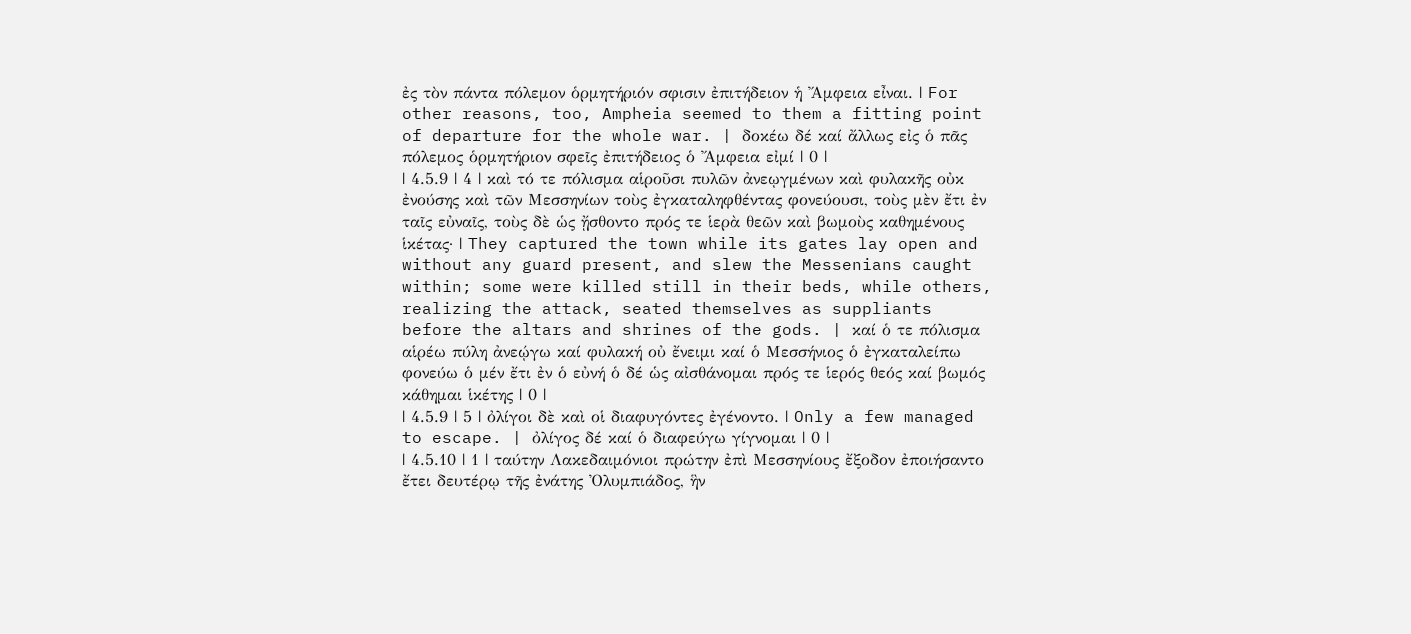ἐς τὸν πάντα πόλεμον ὁρμητήριόν σφισιν ἐπιτήδειον ἡ Ἄμφεια εἶναι. | For other reasons, too, Ampheia seemed to them a fitting point of departure for the whole war. | δοκέω δέ καί ἄλλως εἰς ὁ πᾶς πόλεμος ὁρμητήριον σφεῖς ἐπιτήδειος ὁ Ἄμφεια εἰμί | 0 |
| 4.5.9 | 4 | καὶ τό τε πόλισμα αἱροῦσι πυλῶν ἀνεῳγμένων καὶ φυλακῆς οὐκ ἐνούσης καὶ τῶν Μεσσηνίων τοὺς ἐγκαταληφθέντας φονεύουσι, τοὺς μὲν ἔτι ἐν ταῖς εὐναῖς, τοὺς δὲ ὡς ᾔσθοντο πρός τε ἱερὰ θεῶν καὶ βωμοὺς καθημένους ἱκέτας· | They captured the town while its gates lay open and without any guard present, and slew the Messenians caught within; some were killed still in their beds, while others, realizing the attack, seated themselves as suppliants before the altars and shrines of the gods. | καί ὁ τε πόλισμα αἱρέω πύλη ἀνεῴγω καί φυλακή οὐ ἔνειμι καί ὁ Μεσσήνιος ὁ ἐγκαταλείπω φονεύω ὁ μέν ἔτι ἐν ὁ εὐνή ὁ δέ ὡς αἰσθάνομαι πρός τε ἱερός θεός καί βωμός κάθημαι ἱκέτης | 0 |
| 4.5.9 | 5 | ὀλίγοι δὲ καὶ οἱ διαφυγόντες ἐγένοντο. | Only a few managed to escape. | ὀλίγος δέ καί ὁ διαφεύγω γίγνομαι | 0 |
| 4.5.10 | 1 | ταύτην Λακεδαιμόνιοι πρώτην ἐπὶ Μεσσηνίους ἔξοδον ἐποιήσαντο ἔτει δευτέρῳ τῆς ἐνάτης Ὀλυμπιάδος, ἣν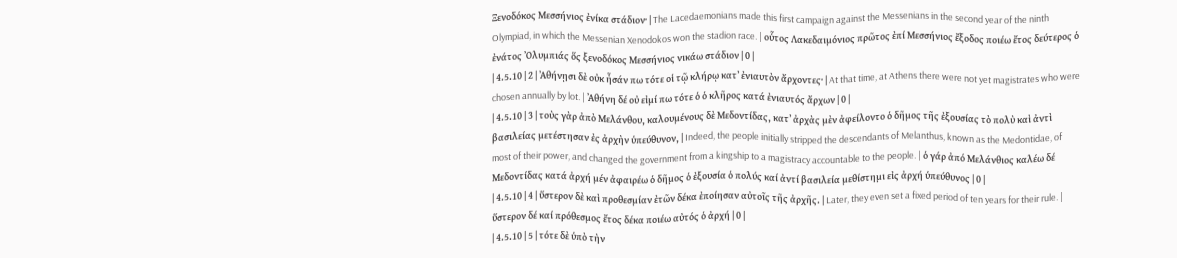Ξενοδόκος Μεσσήνιος ἐνίκα στάδιον· | The Lacedaemonians made this first campaign against the Messenians in the second year of the ninth Olympiad, in which the Messenian Xenodokos won the stadion race. | οὗτος Λακεδαιμόνιος πρῶτος ἐπί Μεσσήνιος ἔξοδος ποιέω ἔτος δεύτερος ὁ ἐνάτος Ὀλυμπιάς ὅς ξενοδόκος Μεσσήνιος νικάω στάδιον | 0 |
| 4.5.10 | 2 | Ἀθήνῃσι δὲ οὐκ ἦσάν πω τότε οἱ τῷ κλήρῳ κατʼ ἐνιαυτὸν ἄρχοντες· | At that time, at Athens there were not yet magistrates who were chosen annually by lot. | Ἀθήνη δέ οὐ εἰμί πω τότε ὁ ὁ κλῆρος κατά ἐνιαυτός ἄρχων | 0 |
| 4.5.10 | 3 | τοὺς γὰρ ἀπὸ Μελάνθου, καλουμένους δὲ Μεδοντίδας, κατʼ ἀρχὰς μὲν ἀφείλοντο ὁ δῆμος τῆς ἐξουσίας τὸ πολὺ καὶ ἀντὶ βασιλείας μετέστησαν ἐς ἀρχὴν ὑπεύθυνον, | Indeed, the people initially stripped the descendants of Melanthus, known as the Medontidae, of most of their power, and changed the government from a kingship to a magistracy accountable to the people. | ὁ γάρ ἀπό Μελάνθιος καλέω δέ Μεδοντίδας κατά ἀρχή μέν ἀφαιρέω ὁ δῆμος ὁ ἐξουσία ὁ πολύς καί ἀντί βασιλεία μεθίστημι εἰς ἀρχή ὑπεύθυνος | 0 |
| 4.5.10 | 4 | ὕστερον δὲ καὶ προθεσμίαν ἐτῶν δέκα ἐποίησαν αὐτοῖς τῆς ἀρχῆς. | Later, they even set a fixed period of ten years for their rule. | ὕστερον δέ καί πρόθεσμος ἔτος δέκα ποιέω αὐτός ὁ ἀρχή | 0 |
| 4.5.10 | 5 | τότε δὲ ὑπὸ τὴν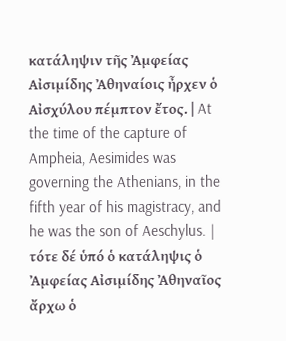κατάληψιν τῆς Ἀμφείας Αἰσιμίδης Ἀθηναίοις ἦρχεν ὁ Αἰσχύλου πέμπτον ἔτος. | At the time of the capture of Ampheia, Aesimides was governing the Athenians, in the fifth year of his magistracy, and he was the son of Aeschylus. | τότε δέ ὑπό ὁ κατάληψις ὁ Ἀμφείας Αἰσιμίδης Ἀθηναῖος ἄρχω ὁ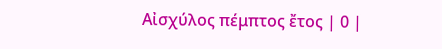Αἰσχύλος πέμπτος ἔτος | 0 |